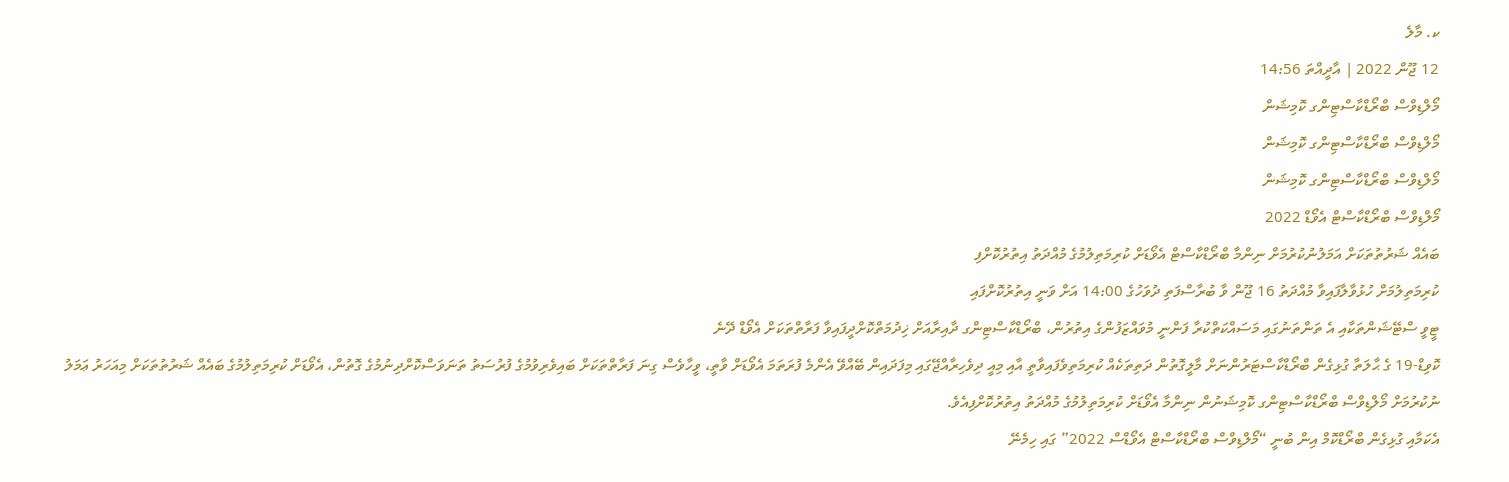ކ. މާލެ
12 ޖޫން 2022 | އާދީއްތަ 14:56
މޯލްޑިވްސް ބްރޯޑްކާސްޓިންގ ކޮމިޝަން
މޯލްޑިވްސް ބްރޯޑްކާސްޓިންގ ކޮމިޝަން
މޯލްޑިވްސް ބްރޯޑްކާސްޓިންގ ކޮމިޝަން
މޯލްޑިވްސް ބްރޯޑްކާސްޓް އެވޯޑް 2022
ބައެއް ޝަރުތުތަކަށް އަމަލުނުކުރުމަށް ނިންމާ ބްރޯޑްކާސްޓް އެވޯޑަށް ކުރިމަތިލުމުގެ މުއްދަތު އިތުރުކޮށްފި
ކުރިމަތިލުމަށް ހުޅުވާލާފައިވާ މުއްދަތު 16 ޖޫން ވާ ބުރާސްފަތި ދުވަހުގެ 14:00 އަށް ވަނީ އިތުރުކޮށްފައި
ޓީވީ ސްޓޭޝަންތަކާއި އެ ތަންތަނުގައި މަސައްކަތްކުރާ ފަންނީ މުވައްޒަފުންގެ އިތުރުން، ބްރޯޑްކާސްޓިންގ ދާއިރާއަށް ޚިދުމަތްކޮށްދީފައިވާ ފަރާތްތަކަށް އެވޯޑް ދޭނެ
ކޮވިޑް-19 ގެ ޙާލަތާ ގުޅިގެން ބްރޯޑްކާސްޓަރުންނަށް މާލީގޮތުން ދަތިތަކެއް ކުރިމަތިވެފައިވާތީ އާއި މިއީ ދިވެހިރާއްޖޭގައި މިފަދައިން ބޭއްވޭ އެންމެ ފުރަތަމަ އެވޯޑަށް ވާތީ، ވީހާވެސް ގިނަ ފަރާތްތަކަށް ބައިވެރިވުމުގެ ފުރުސަތު ތަނަވަސްކޮށްދިނުމުގެ ގޮތުން، އެވޯޑަށް ކުރިމަތިލުމުގެ ބައެއް ޝަރުތުތަކަށް މިއަހަރު ޢަމަލު ނުކުރުމަށް މޯލްޑިވްސް ބްރޯޑްކާސްޓިންގ ކޮމިޝަނުން ނިންމާ އެވޯޑަށް ކުރިމަތިލުމުގެ މުއްދަތު އިތުރުކޮށްފިއެވެ.
އެކަމާއި ގުޅިގެން ބްރޯޑްކޮމް އިން ބުނީ “މޯލްޑިވްސް ބްރޯޑްކާސްޓް އެވޯޑްސް 2022” ގައި ހިމެނޭ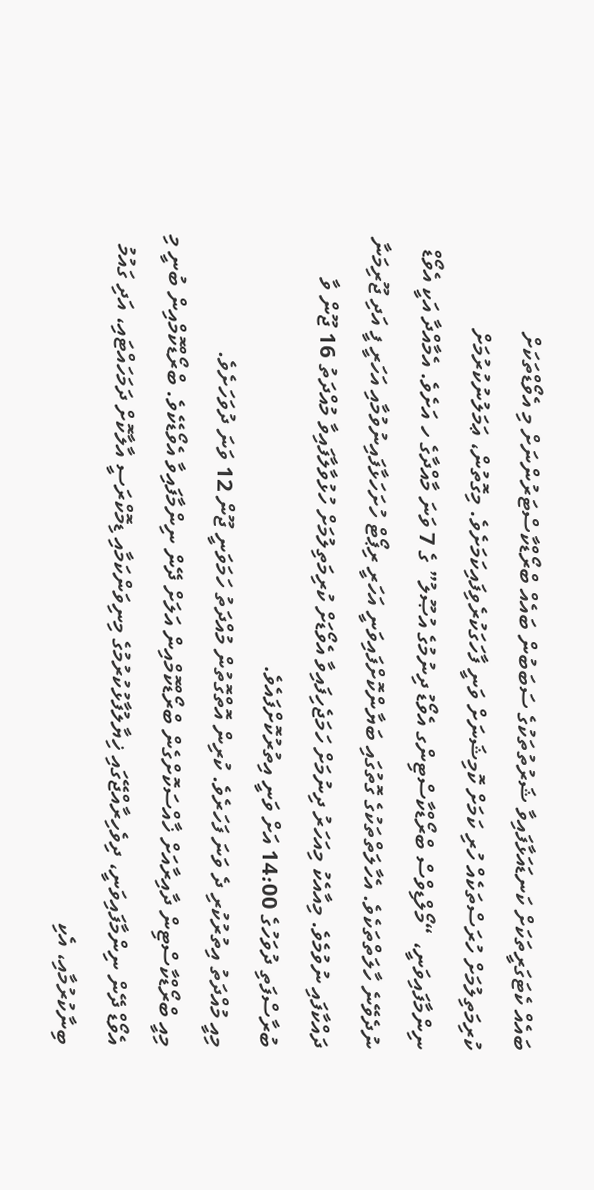ބައެއް ކެޓަގަރީތަކަށް ކަނޑައަޅާފައިވާ ޝަރުތުތަކުގެ ސަބަބުން ބައެއް ބްރޯޑްކާސްޓަރުންނަށް މި އެވޯޑްތަކަށް ކުރިމަތިލުމަށް ހުރަސްތަކެއް ހުރި ކަމަށް ކޮމިޝަނަށް ވަނީ ފާހަގަކުރެވިފައިކަމަށެވެ. މިގޮތުން، ޢަމަލުނުކުރުމަށް ނިންމާފައިވަނީ، “މޯލްޑިވްސް ބްރޯޑްކާސްޓިންގ އެވޯޑު ދިނުމުގެ އުޞޫލު” ގެ 7 ވަނަ މާއްދާގެ ހ އަށެވެ. އެމާއްދާ އަކީ އެވޯޑް ނުދެވޭނެ ހާލަތްތަކެވެ. އެހާލަތްތަކުގެ ގޮތުގައި ބަޔާންކޮށްފައިވަނީ އަހަރީ ރިޕޯޓް ހުށަހަޅާފައިނުވުމާއި އަހަރީ ފީ އަދި ޖޫރިމަނާ ދައްކާފައި ނުވުމެވެ. މިއާއެކު މިއަހަރު ދިނުމަށް ހަމަޖެހިފައިވާ އެވޯޑަށް ކުރިމަތިލުމަށް ހުޅުވާލާފައިވާ މުއްދަތު 16 ޖޫން ވާ ބުރާސްފަތި ދުވަހުގެ 14:00 އަށް ވަނީ އިތުރުކޮށްފައެވެ.
މިއީ މުއްދަތު އިތުރުކުރި ދެ ވަނަ ފަހަރެވެ. ކުރިން އޮތްގޮތުން މުއްދަތު ހަމަވަނީ ޖޫން 12 ވަނަ ދުވަހަށެވެ.
މިއީ ބްރޯޑްކާސްޓިން ދާއިރާއަށް ޚާއްސަކޮށްގެން ބްރޯޑްކޮމްއިން އަލަށް ދޭން ނިންމާފައިވާ އެވޯޑެކެވެ. ބްރޯޑްކޮމްއިން ބުނީ މި އެވޯޑް ދޭން ނިންމާފައިވަނީ، ދިވެހިރާއްޖޭގައި ޚިޔާލުފާޅުކުރުމުގެ މިނިވަންކަމާއި ޑިމޮކްރަސީ އާލާކޮށް ދަމަހައްޓައި، އަދި ގައުމު ބިނާކުރުމާއި، އެކި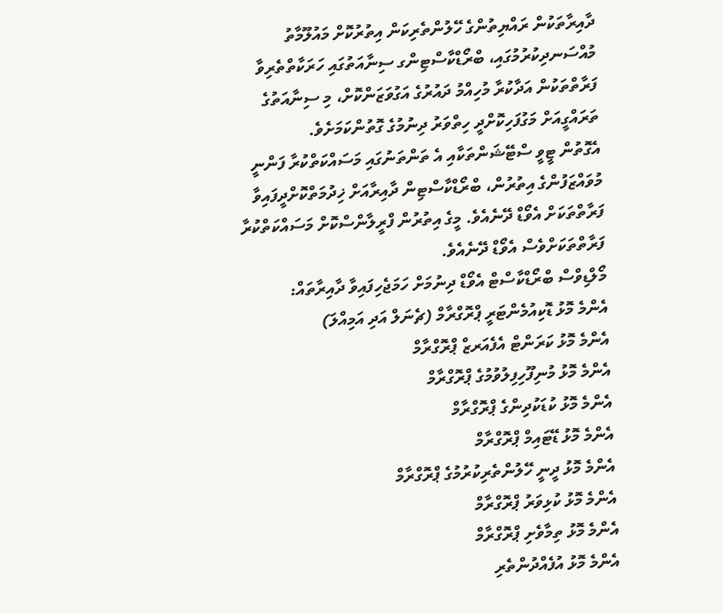ދާއިރާތަކުން ރައްޔިތުންގެ ހޭލުންތެރިކަން އިތުރުކޮށް މައުލޫމާތު މުއްސަނދިކުރުމުގައި، ބްރޯޑްކާސްޓިންގ ސިނާއަތުގައި ހަރަކާތްތެރިވާ ފަރާތްތަކުން އަދާކުރާ މުހިއްމު ދައުރުގެ އަގުވަޒަންކޮށް، މި ސިނާއަތުގެ ތަރައްގީއަށް މަގުފަހިކޮށްދީ ހިތްވަރު ދިނުމުގެ ގޮތުންކަމަށެވެ.
އެގޮތުން ޓީވީ ސްޓޭޝަންތަކާއި އެ ތަންތަނުގައި މަސައްކަތްކުރާ ފަންނީ މުވައްޒަފުންގެ އިތުރުން، ބްރޯޑްކާސްޓިން ދާއިރާއަށް ޚިދުމަތްކޮށްދީފައިވާ ފަރާތްތަކަށް އެވޯޑް ދޭނެއެވެ. މީގެ އިތުރުން ފްރީލާންސްކޮށް މަސައްކަތްކުރާ ފަރާތްތަކަށްވެސް އެވޯޑް ދޭނެއެވެ.
މޯލްޑިވްސް ބްރޯޑްކާސްޓް އެވޯޑް ދިނުމަށް ހަމަޖެހިފައިވާ ދާއިރާތައް:
އެންމެ މޮޅު ޑޮކިއުމެންޓަރީ ޕްރޮގްރާމް (ޗެނަލް އަދި އަމިއްލަ)
އެންމެ މޮޅު ކަރަންޓް އެފެއަރޒް ޕްރޮގްރާމް
އެންމެ މޮޅު މުނިފޫހިފިލުވުމުގެ ޕްރޮގްރާމް
އެންމެ މޮޅު ކުޑަކުދިންގެ ޕްރޮގްރާމް
އެންމެ މޮޅު ޑޭޓައިމް ޕްރޮގްރާމް
އެންމެ މޮޅު ދީނީ ހޭލުންތެރިކުރުމުގެ ޕްރޮގްރާމް
އެންމެ މޮޅު ކުޅިވަރު ޕްރޮގްރާމް
އެންމެ މޮޅު ތިމާވެށި ޕްރޮގްރާމް
އެންމެ މޮޅު އުފެއްދުންތެރި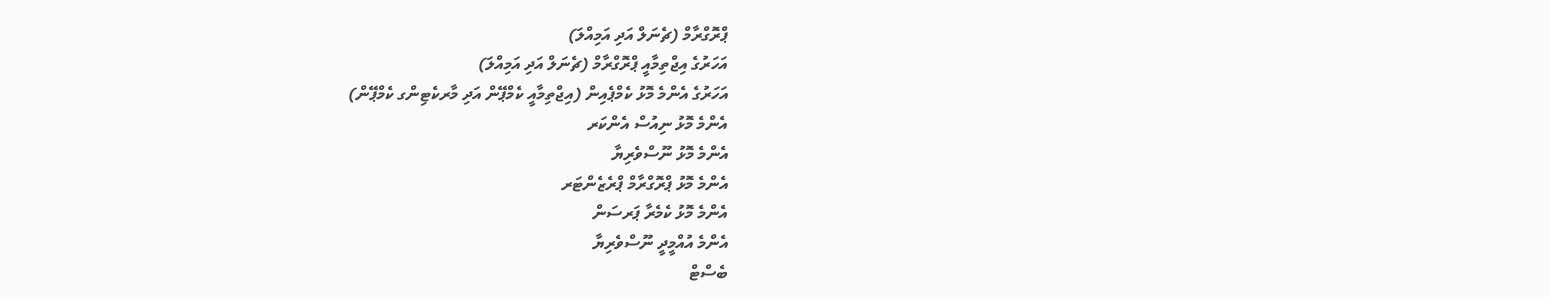ޕްރޮގްރާމް (ޗެނަލް އަދި އަމިއްލަ)
އަހަރުގެ އިޖްތިމާއީ ޕްރޮގްރާމް (ޗެނަލް އަދި އަމިއްލަ)
އަހަރުގެ އެންމެ މޮޅު ކެމްޕެއިން (އިޖްތިމާއީ ކެމްޕޭން އަދި މާރކެޓިންގ ކެމްޕޭން)
އެންމެ މޮޅު ނިއުސް އެންކަރ
އެންމެ މޮޅު ނޫސްވެރިޔާ
އެންމެ މޮޅު ޕްރޮގްރާމް ޕްރެޒެންޓަރ
އެންމެ މޮޅު ކެމެރާ ޕަރސަން
އެންމެ އުއްމީދީ ނޫސްވެރިޔާ
ބެސްޓް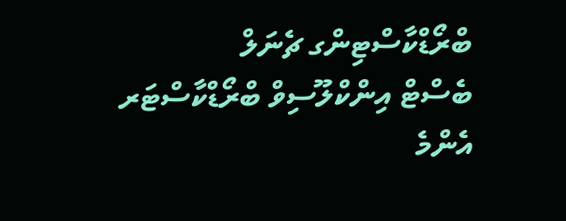ބްރޯޑްކާސްޓިންގ ޗެނަލް
ބެސްޓް އިންކްލޫސިވް ބްރޯޑްކާސްޓަރ
އެންމެ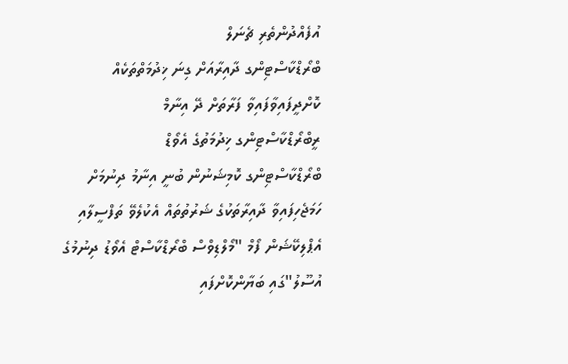އުފެއްދުންތެރި ޗެނަލް
ބްރޯޑްކާސްޓިންގ ދާއިރާއަށް ގިނަ ޚިދުމަތްތަކެއް ކޮށްދީފައިވާފައިވާ ފަރާތަށް ދޭ އިނާމް
ރީބްރޯޑްކާސްޓިންގ ޚިދުމަތުގެ އެވޯޑް
ބްރޯޑްކާސްޓިންގ ކޮމިޝަނުން ބުނީ އިނާމު ދިނުމަށް ހަމަޖެހިފައިވާ ދާއިރާތަކުގެ ޝަރުތުތައް އެކުލެވޭ ތަފްސީލާއި އެޕްލިކޭޝަން ފޯމް "މޯލްޑިވްސް ބްރޯޑްކާސްޓް އެވޯޑު ދިނުމުގެ އުސޫލު"ގައި ބަޔާންކޮށްފައި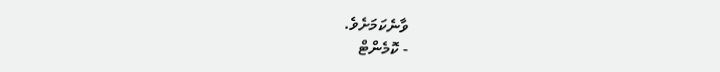ވާނެކަމަށެވެ.
- ކޮމެންޓް